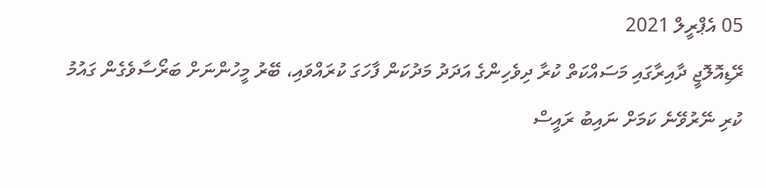05 އެޕްރީލް 2021
ރޭޑިއޮލޮޖީ ދާއިރާގައި މަސައްކަތް ކުރާ ދިވެހިންގެ އަދަދު މަދުކަން ފާހަގަ ކުރައްވައި، ބޭރު މީހުންނަށް ބަރޯސާވެގެން ގައުމު ކުރި ނޭރުވޭނެ ކަމަށް ނައިބު ރައީސް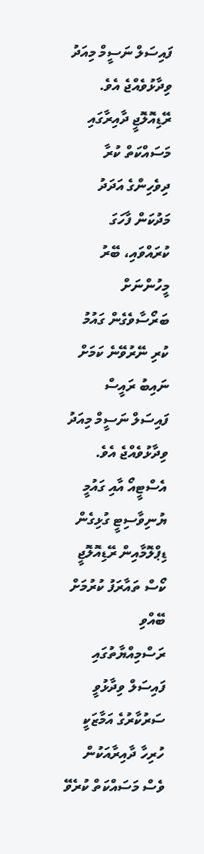ފައިސަލް ނަސީމް މިއަދު ވިދާޅުވެއްޖެ އެވެ.
ރޭޑިއޮލޮޖީ ދާއިރާގައި މަސައްކަތް ކުރާ ދިވެހިންގެ އަދަދު މަދުކަން ފާހަގަ ކުރައްވައި، ބޭރު މީހުންނަށް ބަރޯސާވެގެން ގައުމު ކުރި ނޭރުވޭނެ ކަމަށް ނައިބު ރައީސް ފައިސަލް ނަސީމް މިއަދު ވިދާޅުވެއްޖެ އެވެ.
އެސްޓީއޯ އާއި ގައުމީ ޔުނިވާސިޓީ ގުޅިގެން ޑިޕްލޮމާއިން ރޭޑިއޮލޮޖީ ކޯސް ތައާރަފު ކުރުމަށް ބޭއްވި ރަސްމިއްޔާތުގައި ފައިސަލް ވިދާޅުވީ ސަރުކާރުގެ އަމާޒަކީ ހުރިހާ ދާއިރާއަކުން ވެސް މަސައްކަތް ކުރެވޭ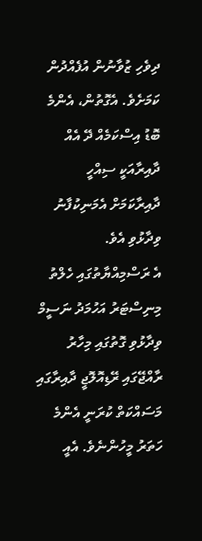ދިވެހި ޒުވާނުން އުފެއްދުން ކަމަށެވެ. އެގޮތުން، އެންމެ ބޮޑު އިސްކަމެއް ދޭ އެއް ދާއިރާއަކީ ސިއްހީ ދާއިރާކަމަށް އެމަނިކުފާނު ވިދާޅުވި އެވެ.
އެ ރަސްމިއްޔާތުގައި ހެލްތު މިނިސްޓަރު އަހުމަދު ނަސީމް ވިދާޅުވި ގޮތުގައި މިހާރު ރާއްޖޭގައި ރޭޑިއޮލޮޖީ ދާއިރާގައި މަސައްކަތް ކުރަނީ އެންމެ ހަތަރު މީހުންނެވެ. އެއީ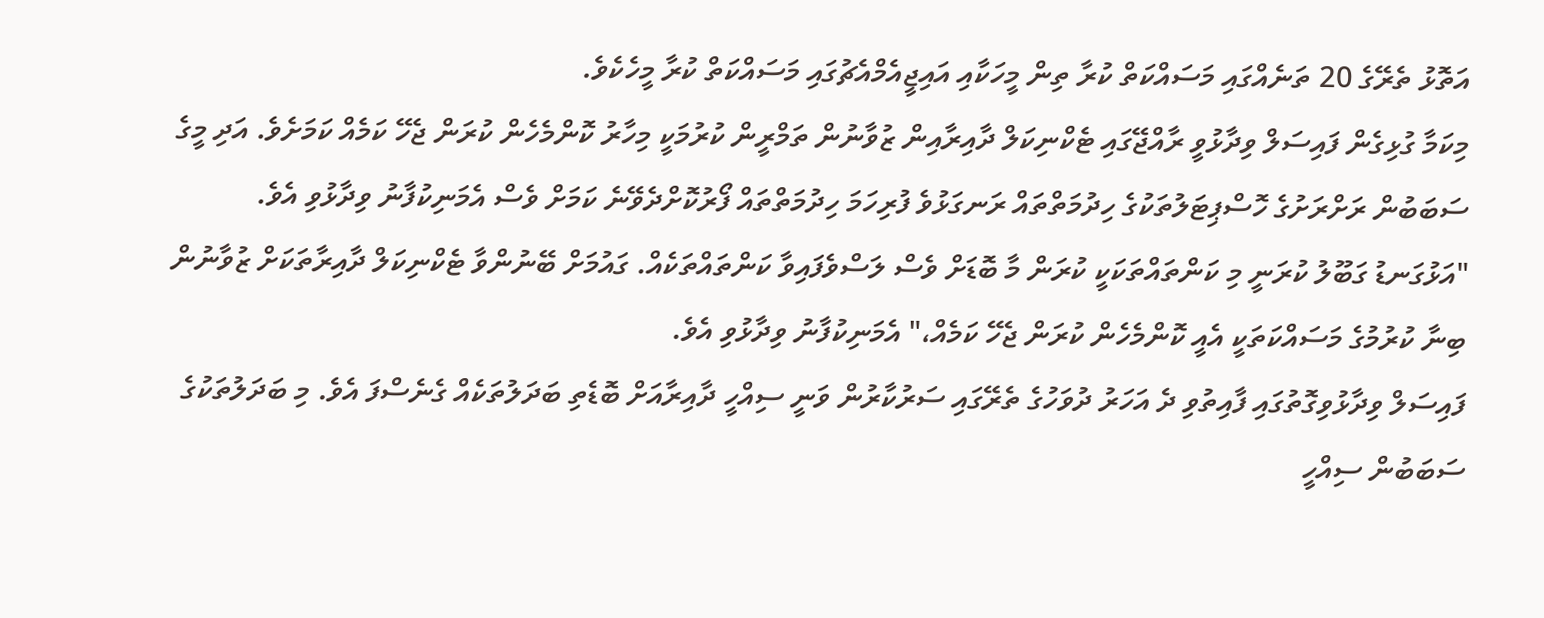އަތޮޅު ތެރޭގެ 20 ތަނެއްގައި މަސައްކަތް ކުރާ ތިން މީހަކާއި އައިޖީއެމްއެޗުގައި މަސައްކަތް ކުރާ މީހެކެވެ.
މިކަމާ ގުޅިގެން ފައިސަލް ވިދާޅުވީ ރާއްޖޭގައި ޓެކްނިކަލް ދާއިރާއިން ޒުވާނުން ތަމްރީން ކުރުމަކީ މިހާރު ކޮންމެހެން ކުރަން ޖެހޭ ކަމެއް ކަމަށެވެ. އަދި މީގެ ސަބަބުން ރަށްރަށުގެ ހޮސްޕިޓަލުތަކުގެ ހިދުމަތްތައް ރަނގަޅުވެ ފުރިހަމަ ހިދުމަތްތައް ފޯރުކޮށްދެވޭނެ ކަމަށް ވެސް އެމަނިކުފާނު ވިދާޅުވި އެވެ.
"އަޅުގަނޑު ގަބޫލު ކުރަނީ މި ކަންތައްތަކަކީ ކުރަން މާ ބޮޑަށް ވެސް ލަސްވެފައިވާ ކަންތައްތަކެއް. ގައުމަށް ބޭނުންވާ ޓެކްނިކަލް ދާއިރާތަކަށް ޒުވާނުން ބިނާ ކުރުމުގެ މަސައްކަތަކީ އެއީ ކޮންމެހެން ކުރަން ޖެހޭ ކަމެއް،" އެމަނިކުފާނު ވިދާޅުވި އެވެ.
ފައިސަލް ވިދާޅުވިގޮތުގައި ފާއިތުވި ދެ އަހަރު ދުވަހުގެ ތެރޭގައި ސަރުކާރުން ވަނީ ސިއްހީ ދާއިރާއަށް ބޮޑެތި ބަދަލުތަކެއް ގެނެސްފަ އެވެ. މި ބަދަލުތަކުގެ ސަބަބުން ސިއްހީ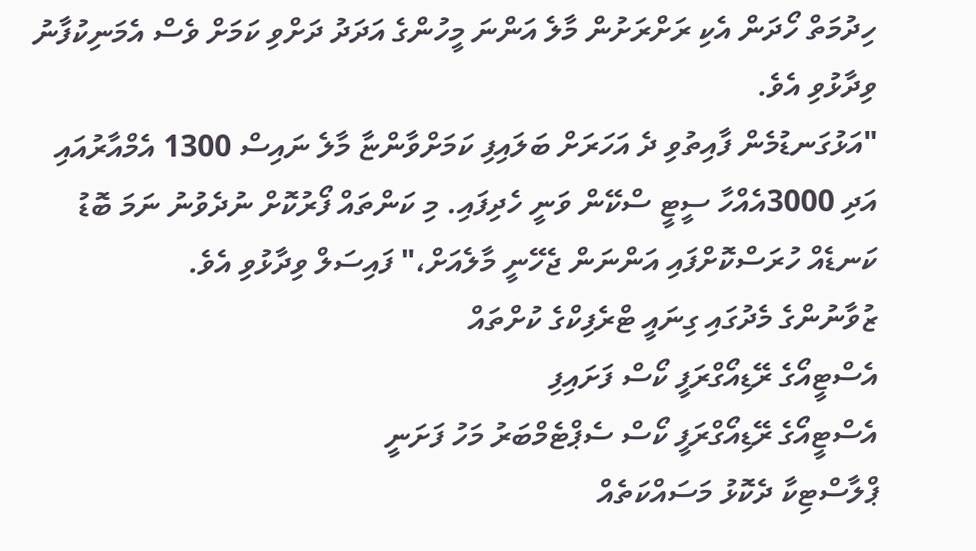ހިދުމަތް ހޯދަން އެކި ރަށްރަށުން މާލެ އަންނަ މީހުންގެ އަދަދު ދަށްވި ކަމަށް ވެސް އެމަނިކުފާނު ވިދާޅުވި އެވެ.
"އަޅުގަނޑުމެން ފާއިތުވި ދެ އަހަރަށް ބަލައިފި ކަމަށްވާންޏާ މާލެ ނައިސް 1300 އެމްއާރުއައި އަދި 3000އެއްހާ ސީޓީ ސްކޭން ވަނީ ހެދިފައި. މި ކަންތައް ފޯރުކޮށް ނުދެވުނު ނަމަ ބޮޑު ކަނޑެއް ހުރަސްކޮށްފައި އަންނަން ޖެހޭނީ މާލެއަށް،" ފައިސަލް ވިދާޅުވި އެވެ.
ޒުވާނުންގެ މެދުގައި ގިނައީ ޓްރެފިކްގެ ކުށްތައް
އެސްޓީއޯގެ ރޭޑިއޯގްރަފީ ކޯސް ފަށައިފި
އެސްޓީއޯގެ ރޭޑިއޯގްރަފީ ކޯސް ސެޕްޓެމްބަރު މަހު ފަށަނީ
ޕްލާސްޓިކާ ދެކޮޅު މަސައްކަތެއް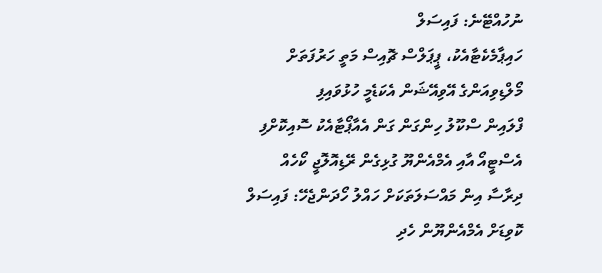ނުހުއްޓޭނެ: ފައިސަލް
ހައިޕާމެކެޓާއެކު، ޕީޕަލްސް ޗޮއިސް މަތީ ހަރުފަތަށް
މޯލްޑިވިއަންގެ އޭވިއޭޝަން އެކަޑެމީ ހުޅުވައިފި
ފްލައިން ސްކޫލު ހިންގަން ގަން އެއާޕޯޓާއެކު ސޮއިކޮށްފި
އެސްޓީއޯ އާއި އެމްއެންޔޫ ގުޅިގެން ރޭޑިއޮލޮޖީ ކޯހެއް
ދިރާސާ އިން މައްސަލަތަކަށް ހައްލު ހޯދަންޖެހޭ: ފައިސަލް
ކޮވިޑަށް އެމްއެންޔޫން ހެދި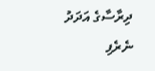ދިރާސާގެ އަދަދު ނެރެފި